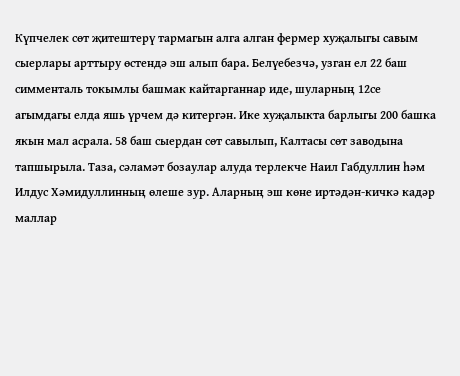Күпчелек сөт җитештерү тармагын алга алган фермер хуҗалыгы савым сыерлары арттыру өстендә эш алып бара. Белүебезчә, узган ел 22 баш симменталь токымлы башмак кайтарганнар иде, шуларның 12се агымдагы елда яшь үрчем дә китергән. Ике хуҗалыкта барлыгы 200 башка якын мал асрала. 58 баш сыердан сөт савылып, Калтасы сөт заводына тапшырыла. Таза, сәламәт бозаулар алуда терлекче Наил Габдуллин һәм Илдус Хәмидуллинның өлеше зур. Аларның эш көне иртәдән-кичкә кадәр маллар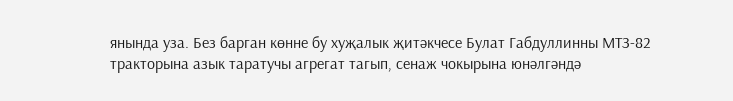янында уза. Без барган көнне бу хуҗалык җитәкчесе Булат Габдуллинны МТЗ-82 тракторына азык таратучы агрегат тагып, сенаж чокырына юнәлгәндә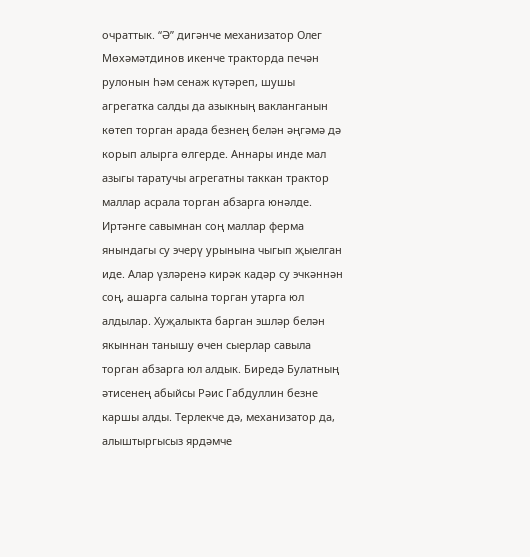очраттык. “Ә” дигәнче механизатор Олег Мөхәмәтдинов икенче тракторда печән рулонын һәм сенаж күтәреп, шушы агрегатка салды да азыкның вакланганын көтеп торган арада безнең белән әңгәмә дә корып алырга өлгерде. Аннары инде мал азыгы таратучы агрегатны таккан трактор маллар асрала торган абзарга юнәлде. Иртәнге савымнан соң маллар ферма янындагы су эчерү урынына чыгып җыелган иде. Алар үзләренә кирәк кадәр су эчкәннән соң, ашарга салына торган утарга юл алдылар. Хуҗалыкта барган эшләр белән якыннан танышу өчен сыерлар савыла торган абзарга юл алдык. Биредә Булатның әтисенең абыйсы Рәис Габдуллин безне каршы алды. Терлекче дә, механизатор да, алыштыргысыз ярдәмче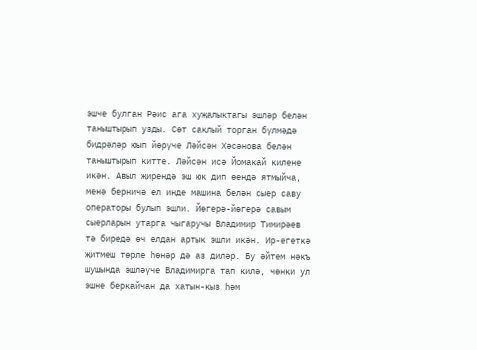эшче булган Рәис ага хуҗалыктагы эшләр белән таныштырып узды. Сөт саклый торган бүлмәдә бидрәләр юып йөрүче Ләйсән Хәсәнова белән таныштырып китте. Ләйсән исә Йомакай килене икән. Авыл җирендә эш юк дип өендә ятмыйча, менә берничә ел инде машина белән сыер саву операторы булып эшли. Йөгерә-йөгерә савым сыерларын утарга чыгаручы Владимир Тимирәев тә биредә өч елдан артык эшли икән. Ир-егеткә җитмеш төрле һөнәр дә аз диләр. Бу әйтем нәкъ шушында эшләүче Владимирга тап килә, чөнки ул эшне беркайчан да хатын-кыз һәм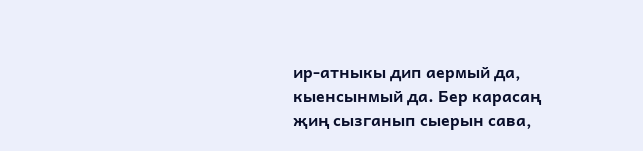ир-атныкы дип аермый да, кыенсынмый да. Бер карасаң җиң сызганып сыерын сава,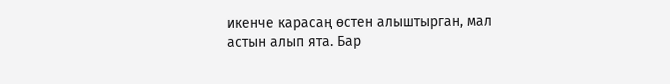икенче карасаң өстен алыштырган, мал астын алып ята. Бар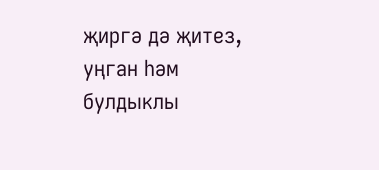җиргә дә җитез, уңган һәм булдыклы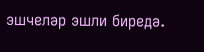эшчеләр эшли биредә.